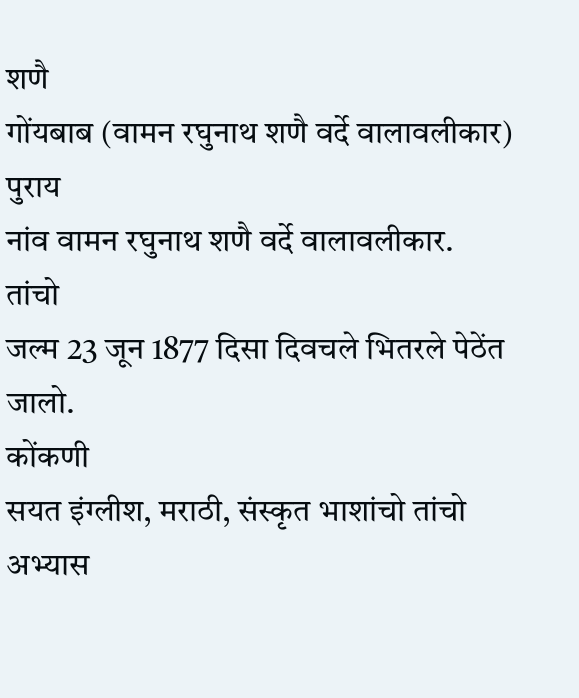शणै
गोंयबाब (वामन रघुनाथ शणै वर्दे वालावलीकार)
पुराय
नांव वामन रघुनाथ शणै वर्दे वालावलीकार.
तांचो
जल्म 23 जून 1877 दिसा दिवचले भितरले पेठेंत जालो.
कोंकणी
सयत इंग्लीश, मराठी, संस्कृत भाशांचो तांचो
अभ्यास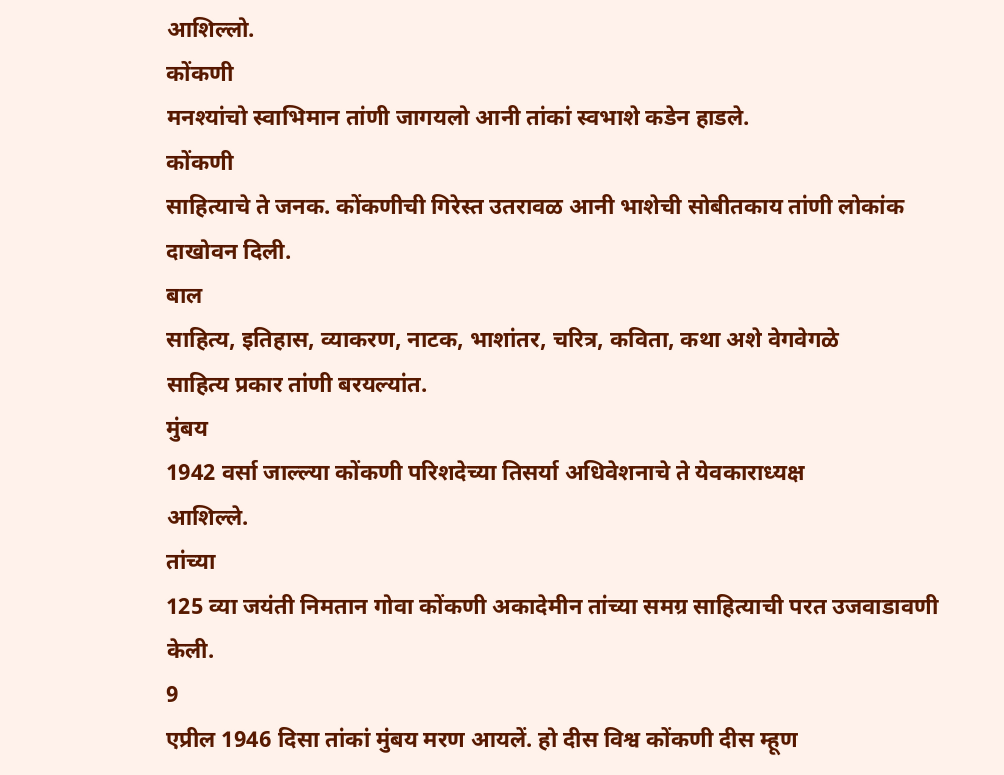आशिल्लो.
कोंकणी
मनश्यांचो स्वाभिमान तांणी जागयलो आनी तांकां स्वभाशे कडेन हाडले.
कोंकणी
साहित्याचे ते जनक. कोंकणीची गिरेस्त उतरावळ आनी भाशेची सोबीतकाय तांणी लोकांक
दाखोवन दिली.
बाल
साहित्य, इतिहास, व्याकरण, नाटक, भाशांतर, चरित्र, कविता, कथा अशे वेगवेगळे
साहित्य प्रकार तांणी बरयल्यांत.
मुंबय
1942 वर्सा जाल्ल्या कोंकणी परिशदेच्या तिसर्या अधिवेशनाचे ते येवकाराध्यक्ष
आशिल्ले.
तांच्या
125 व्या जयंती निमतान गोवा कोंकणी अकादेमीन तांच्या समग्र साहित्याची परत उजवाडावणी
केली.
9
एप्रील 1946 दिसा तांकां मुंबय मरण आयलें. हो दीस विश्व कोंकणी दीस म्हूण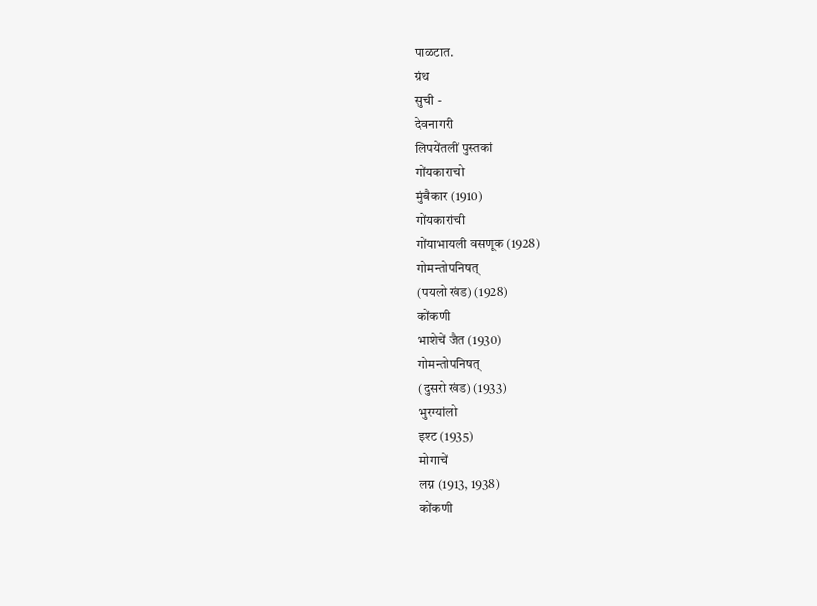पाळटात.
ग्रंथ
सुची -
देवनागरी
लिपयेंतलीं पुस्तकां
गोंयकाराचो
मुंबैकार (1910)
गोंयकारांची
गोंयाभायली वसणूक (1928)
गोमन्तोपनिषत्
(पयलो खंड) (1928)
कोंकणी
भाशेचें जैत (1930)
गोमन्तोपनिषत्
(दुसरो खंड) (1933)
भुरग्यांलो
इश्ट (1935)
मोगाचें
लग्न (1913, 1938)
कोंकणी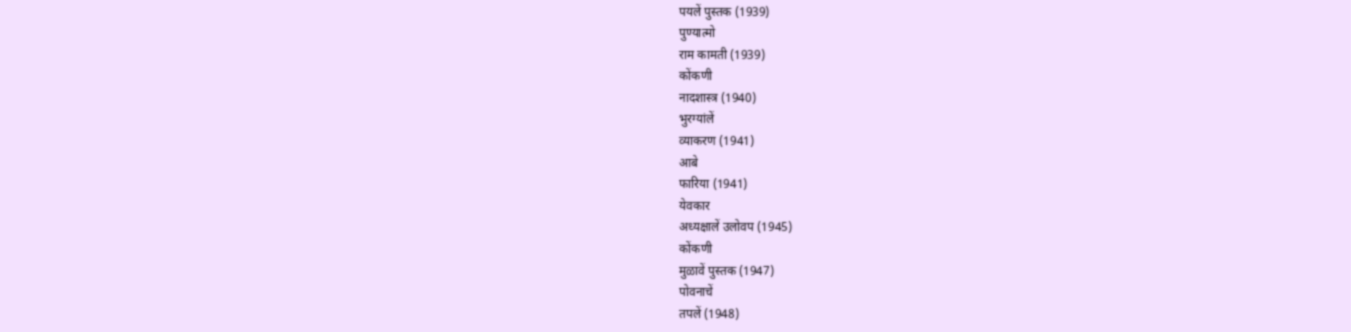पयलें पुस्तक (1939)
पुण्यात्मो
राम कामती (1939)
कोंकणी
नादशास्त्र (1940)
भुरग्यांलें
व्याकरण (1941)
आबे
फारिया (1941)
येवकार
अध्यक्षालें उलोवप (1945)
कोंकणी
मुळावें पुस्तक (1947)
पोवनाचें
तपलें (1948)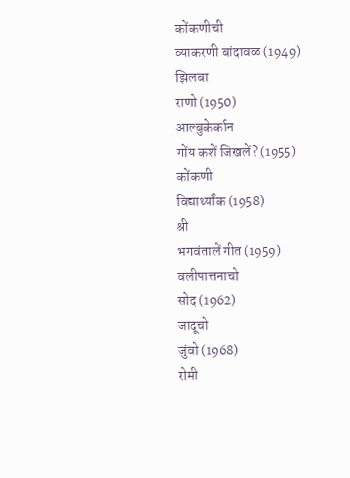कोंकणीची
व्याकरणी बांदावळ (1949)
झिलबा
राणो (1950)
आल्बुकेर्कान
गोंय कशें जिखलें? (1955)
कोंकणी
विद्यार्थ्यांक (1958)
श्री
भगवंतालें गीत (1959)
वलीपात्तनाचो
सोद (1962)
जादूचो
जुंवो (1968)
रोमी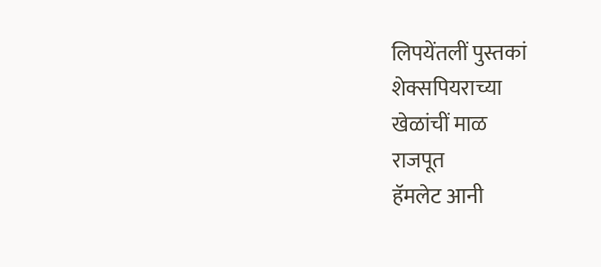लिपयेंतलीं पुस्तकां
शेक्सपियराच्या
खेळांचीं माळ
राजपूत
हॅमलेट आनी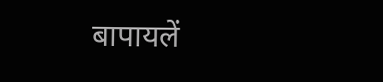बापायलें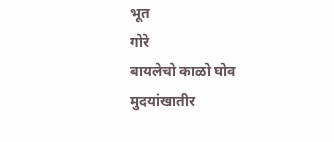भूत
गोरे
बायलेचो काळो घोव
मुदयांखातीर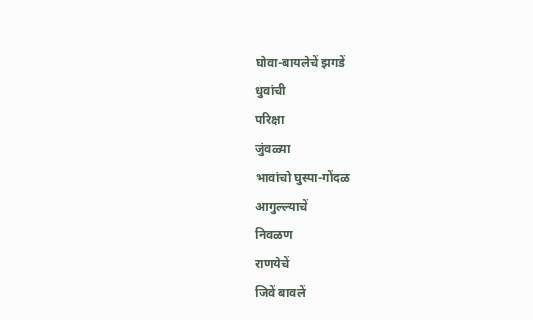घोवा-बायलेचें झगडें
धुवांची
परिक्षा
जुंवळ्या
भावांचो घुस्पा-गोंदळ
आगुल्ल्याचें
निवळण
राणयेचें
जिवें बावलें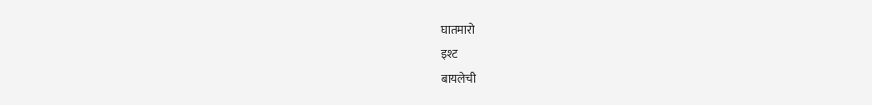घातमारो
इश्ट
बायलेची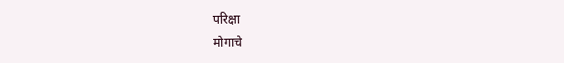परिक्षा
मोगाचे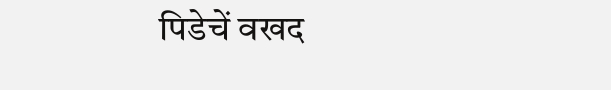पिडेचें वखद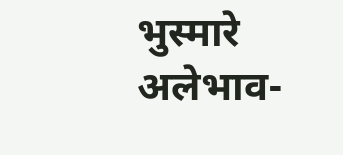भुस्मारे
अलेभाव-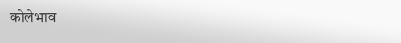कोलेभाव